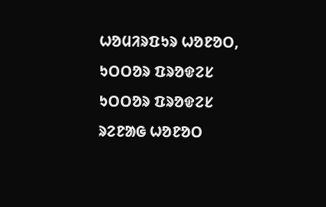ᱦᱚᱢᱤᱨᱯᱩᱨ ᱦᱚᱱᱚᱛ, ᱩᱛᱛᱚᱨ ᱯᱨᱚᱫᱮᱥ
ᱩᱛᱛᱚᱨ ᱯᱨᱚᱫᱮᱥ ᱨᱮᱱᱟᱜ ᱦᱚᱱᱚᱛ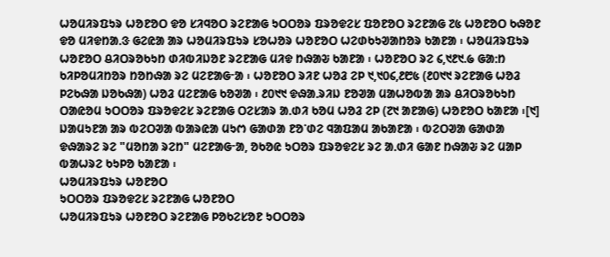ᱦᱚᱢᱤᱨᱯᱩᱨ ᱦᱚᱱᱚᱛ ᱫᱚ ᱥᱤᱧᱚᱛ ᱨᱮᱱᱟᱜ ᱩᱛᱛᱚᱨ ᱯᱨᱚᱫᱮᱥ ᱯᱚᱱᱚᱛ ᱨᱮᱱᱟᱜ ᱗᱕ ᱦᱚᱱᱚᱛ ᱠᱷᱚᱱ ᱫᱚ ᱢᱤᱫᱴᱟᱹᱝ ᱜᱮᱭᱟ ᱟᱨ ᱦᱚᱢᱤᱨᱯᱩᱨ ᱥᱚᱦᱚᱨ ᱦᱚᱱᱚᱛ ᱦᱮᱰᱠᱩᱣᱟᱴᱚᱨ ᱠᱟᱱᱟ ᱾ ᱦᱚᱢᱤᱨᱯᱩᱨ ᱦᱚᱱᱚᱛ ᱪᱤᱛᱨᱚᱠᱩᱴ ᱰᱤᱵᱤᱡᱚᱱ ᱨᱮᱱᱟᱜ ᱢᱤᱫ ᱴᱷᱟᱶ ᱠᱟᱱᱟ ᱾ ᱦᱚᱱᱚᱛ ᱨᱮ ᱔,᱑᱒᱑.᱙ ᱜᱟᱺᱴ ᱠᱤᱞᱚᱢᱤᱴᱚᱨ ᱴᱚᱴᱷᱟ ᱨᱮ ᱢᱮᱱᱟᱜᱼᱟ ᱾ ᱦᱚᱱᱚᱛ ᱨᱤᱱ ᱦᱚᱲ ᱮᱞ ᱑,᱑᱐᱔,᱒᱘᱕ (᱒᱐᱑᱑ ᱨᱮᱱᱟᱜ ᱦᱚᱲ ᱞᱮᱠᱷᱟ ᱡᱚᱠᱷᱟ) ᱦᱚᱲ ᱢᱮᱱᱟᱜ ᱠᱚᱣᱟ ᱾ ᱒᱐᱑᱑ ᱫᱷᱟᱹᱨᱤᱡ ᱱᱚᱣᱟ ᱢᱟᱦᱚᱵᱟ ᱟᱨ ᱪᱤᱛᱨᱚᱠᱩᱴ ᱛᱟᱭᱚᱢ ᱩᱛᱛᱚᱨ ᱯᱨᱚᱫᱮᱥ ᱨᱮᱱᱟᱜ ᱛᱮᱥᱟᱨ ᱟᱹᱰᱤ ᱠᱚᱢ ᱦᱚᱲ ᱮᱞ (᱗᱑ ᱟᱱᱟᱜ) ᱦᱚᱱᱚᱛ ᱠᱟᱱᱟ ᱾[᱑] ᱡᱟᱢᱩᱱᱟ ᱟᱨ ᱵᱮᱛᱣᱟ ᱵᱟᱨᱭᱟ ᱢᱩᱬ ᱜᱟᱰᱟ ᱱᱚᱸᱰᱮ ᱧᱟᱯᱟᱢ ᱟᱠᱟᱱᱟ ᱾ ᱵᱮᱛᱣᱟ ᱜᱟᱰᱟ ᱫᱷᱟᱨᱮ ᱨᱮ "ᱢᱚᱴᱟ ᱨᱮᱴ" ᱢᱮᱱᱟᱜᱼᱟ, ᱚᱠᱚᱭ ᱩᱛᱚᱨ ᱯᱨᱚᱫᱮᱥ ᱨᱮ ᱟᱹᱰᱤ ᱜᱟᱱ ᱴᱷᱟᱶ ᱨᱮ ᱢᱟᱞ ᱵᱟᱦᱨᱮ ᱠᱩᱞᱚ ᱠᱟᱱᱟ ᱾
ᱦᱚᱢᱤᱨᱯᱩᱨ ᱦᱚᱱᱚᱛ
ᱩᱛᱛᱚᱨ ᱯᱨᱚᱫᱮᱥ ᱨᱮᱱᱟᱜ ᱦᱚᱱᱚᱛ
ᱦᱚᱢᱤᱨᱯᱩᱨ ᱦᱚᱱᱚᱛ ᱨᱮᱱᱟᱜ ᱞᱚᱠᱮᱥᱚᱱ ᱩᱛᱛᱚᱨ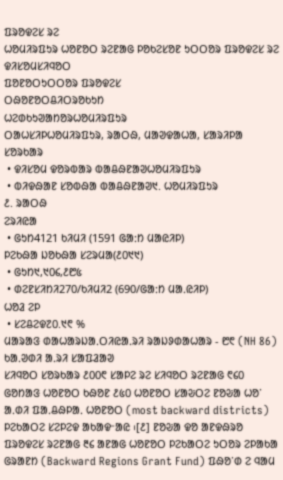ᱯᱨᱚᱫᱮᱥ ᱨᱮ
ᱦᱚᱢᱤᱨᱯᱩᱨ ᱦᱚᱱᱚᱛ ᱨᱮᱱᱟᱜ ᱞᱚᱠᱮᱥᱚᱱ ᱩᱛᱛᱚᱨ ᱯᱨᱚᱫᱮᱥ ᱨᱮ
ᱫᱤᱥᱚᱢᱥᱤᱧᱚᱛ
ᱯᱚᱱᱚᱛᱩᱛᱛᱚᱨ ᱯᱨᱚᱫᱮᱥ
ᱛᱷᱚᱱᱚᱛᱪᱤᱛᱨᱚᱠᱩᱴ
ᱦᱮᱰᱠᱩᱣᱟᱴᱚᱨᱦᱚᱢᱤᱨᱯᱩᱨ
ᱛᱟᱦᱥᱤᱞᱦᱚᱢᱤᱨᱯᱩᱨ, ᱨᱟᱛᱷ, ᱢᱟᱣᱫᱟᱦᱟ, ᱥᱟᱨᱤᱞᱟ
ᱥᱚᱨᱠᱟᱨ
 • ᱫᱤᱥᱚᱢ ᱫᱚᱨᱵᱟᱨ ᱵᱟᱪᱷᱱᱟᱣᱦᱚᱢᱤᱨᱯᱩᱨ
 • ᱵᱤᱫᱷᱟᱱ ᱥᱚᱵᱷᱟ ᱵᱟᱪᱷᱱᱟᱣ᱑. ᱦᱚᱢᱤᱨᱯᱩᱨ
᱒. ᱨᱟᱛᱷ
ᱮᱨᱤᱭᱟ
 • ᱜᱩᱴ4121 ᱠᱤᱢᱤ (1591 ᱜᱟᱺᱴ ᱢᱟᱭᱤᱞ)
ᱞᱮᱠᱷᱟ ᱡᱚᱠᱷᱟ ᱥᱮᱨᱢᱟ(᱒᱐᱑᱑)
 • ᱜᱩᱴ᱑,᱑᱐᱔,᱒᱘᱕
 • ᱰᱮᱱᱥᱤᱴᱤ270/ᱠᱤᱢᱤ2 (690/ᱜᱟᱺᱴ ᱢᱟᱹᱭᱤᱞ)
ᱦᱚᱲ ᱮᱞ
 • ᱥᱮᱪᱮᱫ᱗᱐.᱑᱖ %
ᱢᱟᱨᱟᱝ ᱰᱟᱦᱟᱨᱡᱟᱹᱛᱤᱭᱟᱹᱨᱤ ᱨᱟᱡᱽᱰᱟᱦᱟᱨ - ᱘᱖ (NH 86)
ᱠᱟᱹᱣᱰᱤ ᱟᱹᱨᱤ ᱥᱟᱯᱲᱟᱣ
ᱥᱤᱧᱚᱛ ᱥᱚᱨᱠᱟᱨ ᱒᱐᱐᱖ ᱥᱟᱞᱮ ᱨᱮ ᱥᱤᱧᱚᱛ ᱨᱮᱱᱟᱜ ᱖᱔᱐ ᱜᱚᱴᱟᱝ ᱦᱚᱱᱚᱛ ᱠᱷᱚᱱ ᱒᱕᱐ ᱦᱚᱱᱚᱛ ᱥᱟᱶᱛᱮ ᱱᱚᱶᱟ ᱦᱚᱸ ᱟᱹᱰᱤ ᱯᱟᱹᱪᱷᱞᱟᱹ ᱦᱚᱱᱚᱛ (most backward districts) ᱞᱮᱠᱟᱛᱮ ᱥᱮᱞᱮᱫ ᱟᱠᱟᱫᱼᱟᱭ ᱾[᱒] ᱱᱚᱶᱟ ᱫᱚ ᱟᱱᱫᱷᱨᱚ ᱯᱨᱚᱫᱮᱥ ᱨᱮᱱᱟᱜ ᱓᱔ ᱟᱱᱟᱜ ᱦᱚᱱᱚᱛ ᱞᱮᱠᱟᱛᱮ ᱩᱛᱚᱨ ᱮᱞᱟᱠᱟ ᱜᱨᱟᱱᱴ (Backward Regions Grant Fund) ᱯᱷᱚᱸᱰ ᱮ ᱧᱟᱢ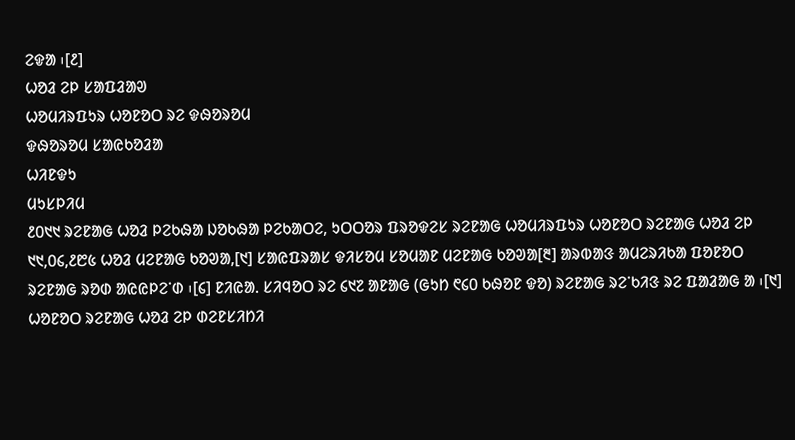ᱮᱫᱟ ᱾[᱒]
ᱦᱚᱲ ᱮᱞ ᱥᱟᱯᱲᱟᱣ
ᱦᱚᱢᱤᱨᱯᱩᱨ ᱦᱚᱱᱚᱛ ᱨᱮ ᱫᱷᱚᱨᱚᱢ
ᱫᱷᱚᱨᱚᱢ ᱥᱟᱭᱠᱚᱲᱟ
ᱦᱤᱱᱫᱩ
ᱢᱩᱥᱞᱤᱢ
᱒᱐᱑᱑ ᱨᱮᱱᱟᱜ ᱦᱚᱲ ᱞᱮᱠᱷᱟ ᱡᱚᱠᱷᱟ ᱞᱮᱠᱟᱛᱮ, ᱩᱛᱛᱚᱨ ᱯᱨᱚᱫᱮᱥ ᱨᱮᱱᱟᱜ ᱦᱚᱢᱤᱨᱯᱩᱨ ᱦᱚᱱᱚᱛ ᱨᱮᱱᱟᱜ ᱦᱚᱲ ᱮᱞ ᱑᱑,᱐᱔,᱒᱘᱕ ᱦᱚᱲ ᱢᱮᱱᱟᱜ ᱠᱚᱣᱟ,[᱑] ᱥᱟᱭᱯᱨᱟᱥ ᱫᱤᱥᱚᱢ ᱥᱚᱢᱟᱱ ᱢᱮᱱᱟᱜ ᱠᱚᱣᱟ[᱓] ᱟᱨᱵᱟᱝ ᱟᱢᱮᱨᱤᱠᱟ ᱯᱚᱱᱚᱛ ᱨᱮᱱᱟᱜ ᱨᱚᱰ ᱟᱭᱭᱞᱮᱸᱰ ᱾[᱔] ᱱᱤᱭᱟᱹ ᱥᱤᱧᱚᱛ ᱨᱮ ᱔᱑᱗ ᱟᱱᱟᱜ (ᱜᱩᱴ ᱖᱔᱐ ᱠᱷᱚᱱ ᱫᱚ) ᱨᱮᱱᱟᱜ ᱨᱮᱸᱠᱤᱝ ᱨᱮ ᱯᱟᱲᱟᱜ ᱟ ᱾[᱑] ᱦᱚᱱᱚᱛ ᱨᱮᱱᱟᱜ ᱦᱚᱲ ᱮᱞ ᱰᱮᱱᱥᱤᱴᱤ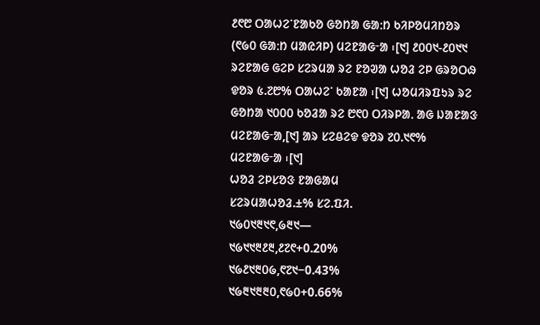᱒᱖᱘ ᱛᱟᱦᱮᱸᱱᱟᱠᱚ ᱜᱚᱴᱟ ᱜᱟᱺᱴ ᱠᱤᱞᱚᱢᱤᱴᱚᱨ (᱖᱙᱐ ᱜᱟᱺᱴ ᱢᱟᱭᱤᱞ) ᱢᱮᱱᱟᱜᱼᱟ ᱾[᱑] ᱒᱐᱐᱑-᱒᱐᱑᱑ ᱨᱮᱱᱟᱜ ᱜᱮᱞ ᱥᱮᱨᱢᱟ ᱨᱮ ᱱᱚᱣᱟ ᱦᱚᱲ ᱮᱞ ᱜᱨᱚᱛᱷ ᱫᱚᱨ ᱕.᱗᱘% ᱛᱟᱦᱮᱸ ᱠᱟᱱᱟ ᱾[᱑] ᱦᱚᱢᱤᱨᱯᱩᱨ ᱨᱮ ᱜᱚᱴᱟ ᱑᱐᱐᱐ ᱠᱚᱲᱟ ᱨᱮ ᱘᱖᱐ ᱛᱤᱨᱞᱟᱹ ᱟᱜ ᱡᱟᱱᱟᱝ ᱢᱮᱱᱟᱜᱼᱟ,[᱑] ᱟᱨ ᱥᱮᱪᱮᱫ ᱫᱚᱨ ᱗᱐.᱑᱖% ᱢᱮᱱᱟᱜᱼᱟ ᱾[᱑]
ᱦᱚᱲ ᱮᱞᱥᱚᱝ ᱱᱟᱜᱟᱢ
ᱥᱮᱨᱢᱟᱦᱚᱲ.±% ᱥᱮ.ᱯᱤ.
᱑᱙᱐᱑᱓᱑᱖,᱙᱓᱑—
᱑᱙᱑᱑᱓᱒᱓,᱒᱗᱖+0.20%
᱑᱙᱒᱑᱓᱐᱙,᱖᱗᱑−0.43%
᱑᱙᱓᱑᱓᱓᱐,᱖᱙᱐+0.66%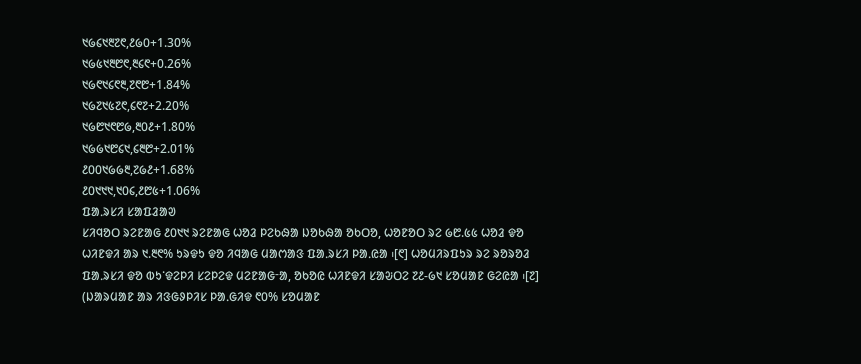᱑᱙᱔᱑᱓᱗᱖,᱒᱙᱐+1.30%
᱑᱙᱕᱑᱓᱘᱖,᱓᱔᱖+0.26%
᱑᱙᱖᱑᱔᱖᱓,᱗᱖᱘+1.84%
᱑᱙᱗᱑᱕᱗᱖,᱔᱖᱗+2.20%
᱑᱙᱘᱑᱖᱘᱙,᱓᱐᱒+1.80%
᱑᱙᱙᱑᱘᱔᱑,᱔᱓᱘+2.01%
᱒᱐᱐᱑᱙᱙᱓,᱗᱙᱒+1.68%
᱒᱐᱑᱑᱑,᱑᱐᱔,᱒᱘᱕+1.06%
ᱯᱟᱹᱨᱥᱤ ᱥᱟᱯᱲᱟᱣ
ᱥᱤᱧᱚᱛ ᱨᱮᱱᱟᱜ ᱒᱐᱑᱑ ᱨᱮᱱᱟᱜ ᱦᱚᱲ ᱞᱮᱠᱷᱟ ᱡᱚᱠᱷᱟ ᱚᱠᱛᱚ, ᱦᱚᱱᱚᱛ ᱨᱮ ᱙᱘.᱕᱕ ᱦᱚᱲ ᱫᱚ ᱦᱤᱱᱫᱤ ᱟᱨ ᱑.᱓᱖% ᱩᱨᱫᱩ ᱫᱚ ᱤᱧᱟᱜ ᱢᱟᱬᱟᱝ ᱯᱟᱹᱨᱥᱤ ᱞᱟᱹᱭᱟ ᱾[᱖] ᱦᱚᱢᱤᱨᱯᱩᱨ ᱨᱮ ᱨᱚᱨᱚᱲ ᱯᱟᱹᱨᱥᱤ ᱫᱚ ᱵᱩᱸᱫᱮᱞᱤ ᱥᱮᱞᱮᱫ ᱢᱮᱱᱟᱜᱼᱟ, ᱚᱠᱚᱭ ᱦᱤᱱᱫᱤ ᱥᱟᱶᱛᱮ ᱗᱒-᱙᱑ ᱥᱚᱢᱟᱱ ᱜᱮᱭᱟ ᱾[᱗] (ᱡᱟᱨᱢᱟᱱ ᱟᱨ ᱤᱝᱜᱽᱞᱤᱥ ᱞᱟᱹᱜᱤᱫ ᱖᱐% ᱥᱚᱢᱟᱱ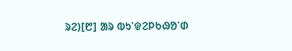ᱨᱮ)[᱘] ᱟᱨ ᱵᱩᱸᱫᱮᱞᱠᱷᱚᱸᱰ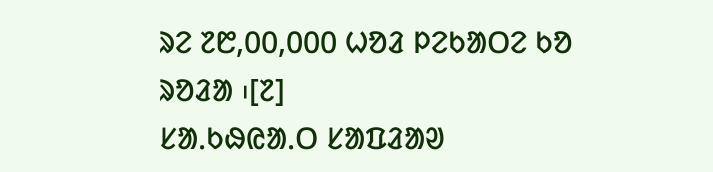ᱨᱮ ᱗᱘,᱐᱐,᱐᱐᱐ ᱦᱚᱲ ᱞᱮᱠᱟᱛᱮ ᱠᱚ ᱨᱚᱲᱟ ᱾[᱗]
ᱥᱟᱹᱠᱷᱭᱟᱹᱛ ᱥᱟᱯᱲᱟᱣ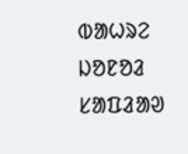ᱵᱟᱦᱨᱮ ᱡᱚᱱᱚᱲ ᱥᱟᱯᱲᱟᱣ